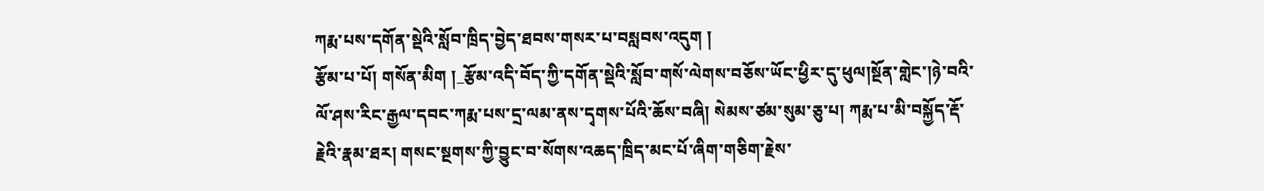ཀརྨ་པས་དགོན་སྡེའི་སློབ་ཁྲིད་བྱེད་ཐབས་གསར་པ་བསླབས་འདུག །
རྩོམ་པ་པོ། གསོན་མིག །_རྩོམ་འདི་བོད་ཀྱི་དགོན་སྡེའི་སློབ་གསོ་ལེགས་བཅོས་ཡོང་ཕྱིར་དུ་ཕུལ།སྔོན་གླེང་།ཉེ་བའི་ལོ་ཤས་རིང་རྒྱལ་དབང་ཀརྨ་པས་དྲ་ལམ་ནས་དྭགས་པོའི་ཆོས་བཞི། སེམས་ཙམ་སུམ་ཅུ་པ། ཀརྨ་པ་མི་བསྐྱོད་རྡོ་རྗེའི་རྣམ་ཐར། གསང་སྔགས་ཀྱི་བྱུང་བ་སོགས་འཆད་ཁྲིད་མང་པོ་ཞིག་གཅིག་རྗེས་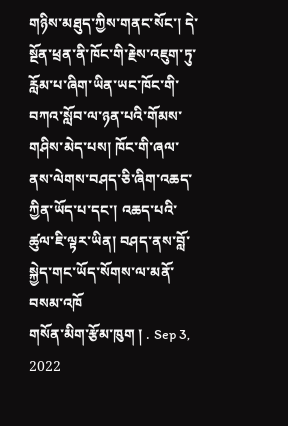གཉིས་མཐུད་ཀྱིས་གནང་སོང་། དེ་སྔོན་ཕྲན་ནི་ཁོང་གི་རྗེས་འཇུག་ཏུ་རློམ་པ་ཞིག་ཡིན་ཡང་ཁོང་གི་བཀའ་སློབ་ལ་ཉན་པའི་གོམས་གཤིས་མེད་པས། ཁོང་གི་ཞལ་ནས་ལེགས་བཤད་ཅི་ཞིག་འཆད་ཀྱིན་ཡོད་པ་དང་། འཆད་པའི་ཚུལ་ཇི་ལྟར་ཡིན། བཤད་ནས་བློ་སྐྱེད་གང་ཡོད་སོགས་ལ་མནོ་བསམ་འཁོ
གསོན་མིག་རྩོམ་ཁུག ། . Sep 3, 2022